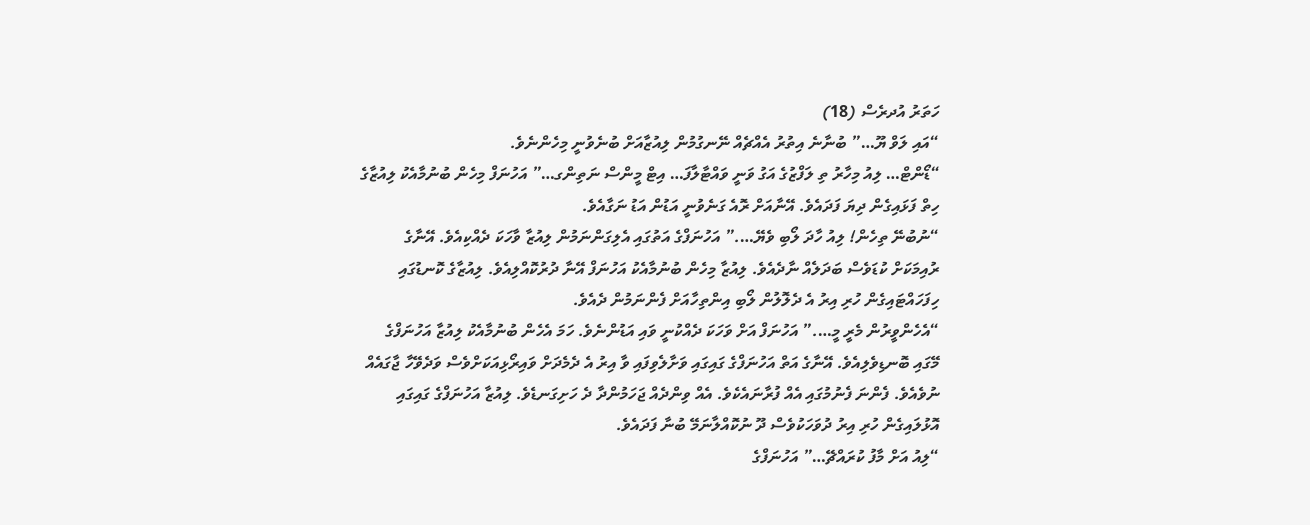ހަތަރު އުދރެސް (18)
“އައި ލަވް ޔޫ…” ބުނާނެ އިތުރު އެއްޗެއް ނޭނގުމުން ލިއުޒާއަށް ބުނެވުނީ މިހެންނެވެ.
“ޑޯންޓް… ލިއު މިހާރު ތި ލަފްޒުގެ އަގު ވަނީ ވައްޓާލާފަ… އިޓް މީންސް ނަތިންގ…” އަހުނަފް މިހެން ބުނުމާއެކު ލިއުޒާގެ ހިތް ފަޅައިގެން ދިޔަ ފަދައެވެ. އޭނާއަށް ރޮއެ ގަނެވުނީ އަޑުން އަޑު ނަގާއެވެ.
“ނުބުނޭ ތިހެން! ލިއު ހާދަ ލޯބި ވެޔޭ….” އަހުނަފްގެ އަތުގައި އެލިގަންނަމުން ލިއުޒާ ވާހަކަ ދެއްކިއެވެ. އޭނާގެ ރުއިމަކަށް ކުޑަވެސް ބަދަލެއް ނާދެއެވެ. ލިއުޒާ މިހެން ބުނުމާއެކު އަހުނަފް އޭނާ ދުރުކޮއްލިއެވެ. ލިއުޒާގެ ކޮނޑުގައި ހިފަހައްޓައިގެން ހުރި އިރު އެ ދެލޮލުން ލޯބި އިންތިހާއަށް ފެންނަމުން ދެއެވެ.
“އެހެންވީރުން މެރީ މީ….” އަހުނަފް އަށް ވަހަކަ ދެއްކުނީ ވައި އަޑުންނެވެ. ހަމަ އެހެން ބުނުމާއެކު ލިއުޒާ އަހުނަފްގެ މޭގައި ބޮނޑިވެލިއެވެ. އޭނާގެ އަތް އަހުނަފްގެ ގައިގައި ވަށާލެވިފައި ވާ އިރު އެ ދެމެދަށް ވައިރޯޅިއަކަށްވެސް ވަދެވޭހާ ޖާގައެއް ނުވެއެވެ. ފެންނަ ފެނުމުގައި އެއް ފުރާނައެކެވެ. އެއް ވިންދެއް ޖަހަމުންދާ ދެ ހަށިގަނޑެވެ. ލިއުޒާ އަހުނަފްގެ ގައިގައި އޮޅުލައިގެން ހުރި އިރު ދުވަހަކުވެސް ދޫ ނުކޮއްލާނަމޭ ބުނާ ފަދައެވެ.
“ލިއު އަށް މާފު ކުރައްޗޭ…” އަހުނަފްގެ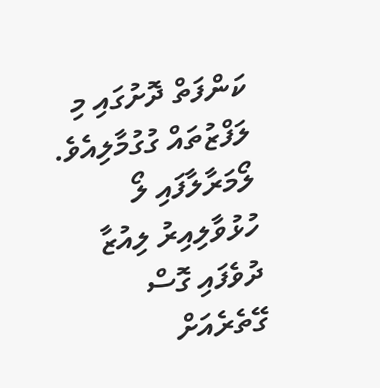ކަންފަތް ދޮށުގައި މި ލަފްޒުތައް ގުގުމާލިއެވެ. ލޯމަރާލާފައި ލޯ ހުޅުވާލިއިރު ލިއުޒާ ދުވެފައި ގޮސް ގޭތެރެއަށް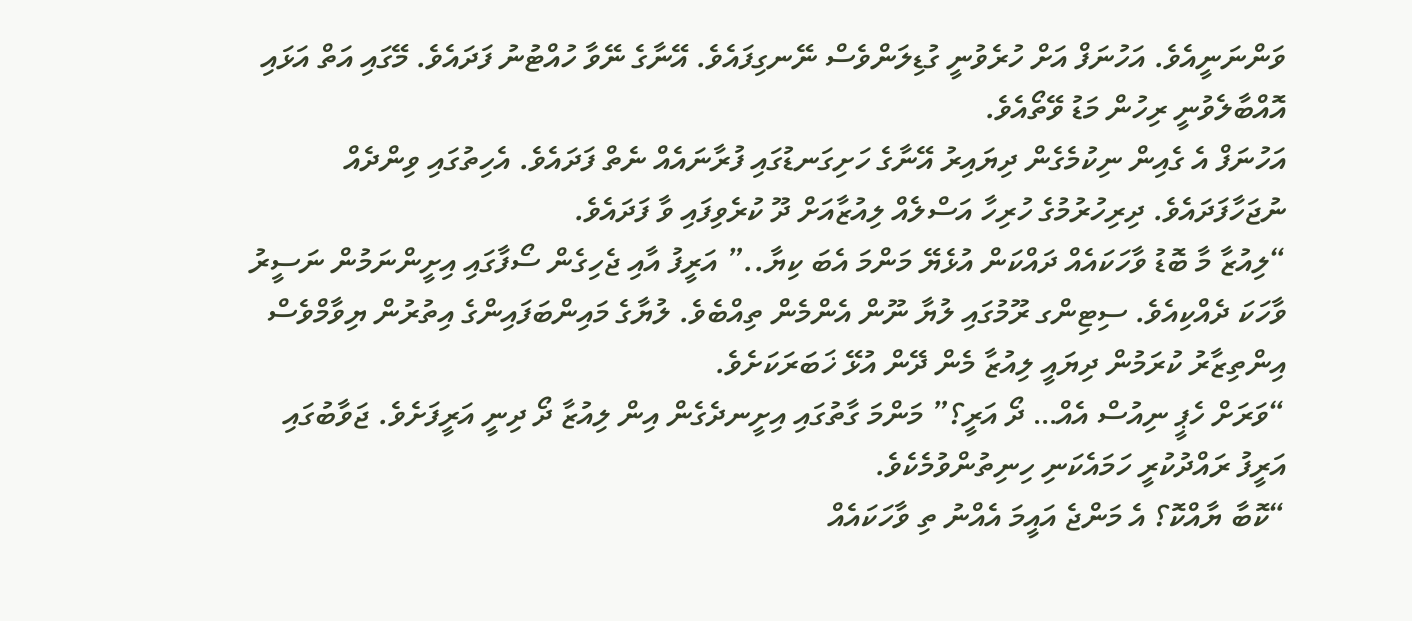ވަންނަނީއެވެ. އަހުނަފް އަށް ހުރެވުނީ ގުޑިލަންވެސް ނޭނގިފައެވެ. އޭނާގެ ނޭވާ ހުއްޓުނު ފަދައެވެ. މޭގައި އަތް އަޅައި އޮއްބާލެވުނީ ރިހުން މަޑު ވޭތޯއެވެ.
އަހުނަފް އެ ގެއިން ނިކުމެގެން ދިޔައިރު އޭނާގެ ހަށިގަނޑުގައި ފުރާނައެއް ނެތް ފަދައެވެ. އެހިތުގައި ވިންދެއް ނުޖަހާފަދައެވެ. ދިރިހުރުމުގެ ހުރިހާ އަސްލެއް ލިއުޒާއަށް ދޫ ކުރެވިފައި ވާ ފަދައެވެ.
“ލިއުޒާ މާ ބޮޑު ވާހަކައެއް ދައްކަން އުޅެޔޭ މަންމަ އެބަ ކިޔާ..” އަރީފު އާއި ޖެހިގެން ސޯފާގައި އިށީންނަމުން ނަސީރު ވާހަކަ ދެއްކިއެވެ. ސިޓިންގ ރޫމުގައި ލުޔާ ނޫން އެންމެން ތިއްބެވެ. ލުޔާގެ މައިންބަފައިންގެ އިތުރުން ޔިވާމްވެސް އިންތިޒާރު ކުރަމުން ދިޔައީ ލިއުޒާ މެން ދޭން އުޅޭ ޚަބަރަކަށެވެ.
“ވަރަށް ހެޕީ ނިއުސް އެއް… ދޯ އަރީ؟” މަންމަ ގާތުގައި އިށީނދެގެން އިން ލިއުޒާ ދޯ ދިނީ އަރީފަށެވެ. ޖަވާބުގައި އަރީފު ރައްދުކުރީ ހަމައެކަނި ހިނިތުންވުމެކެވެ.
“ކޮބާ ޔާއްކޮ؟ އެ މަންޖެ އައީމަ އެއްނު ތި ވާހަކައެއް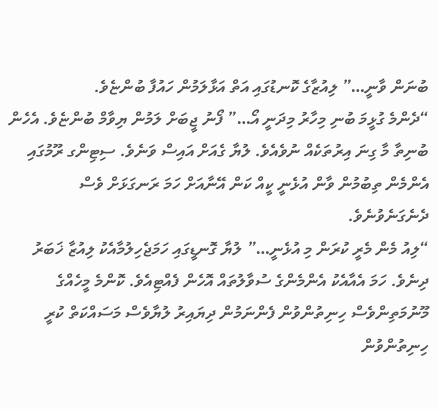ބުނަން ވާނީ…” ލިއުޒާގެ ކޮނޑުގައި އަތް އަޅާލަމުން ހައުފާ ބުންޏެވެ.
“ދެންމެ ގުޅީމަ ބުނި މިހާރު މިދަނީ އޯ…” ފޯނު ޖީބަށް ލަމުން ޔިވާމް ބުންޏެވެ. އެހެން ބުނިތާ މާ ގިނަ އިރުތަކެއް ނުވެއެވެ. ލުޔާ ގެއަށް އައިސް ވަނެވެ. ސިޓިންގ ރޫމުގައި އެންމެން ތިބުމުން ވާން އުޅެނީ ކީއް ކަން އޭނާއަށް ހަމަ ރަނގަޅަށް ވެސް ދެނެގަނެވުނެވެ.
“ލިއު މެން މެރީ ކުރަން މި އުޅެނީ…” ލުޔާ ގޮނޑީގައި ހަމަޖެހިލުމާއެކު ލިއުޒާ ޚަބަރު ދިނެވެ. ހަމަ އެއާއެކު އެންމެންގެ ސުވާލުތައް އޮހެން ފެއްޓިއެވެ. ކޮންމެ މީހެއްގެ މޫނުމަތިންވެސް ހިނިތުންވުން ފެންނަމުން ދިޔައިރު ލުޔާވެސް މަސައްކަތް ކުރީ ހިނިތުންވުން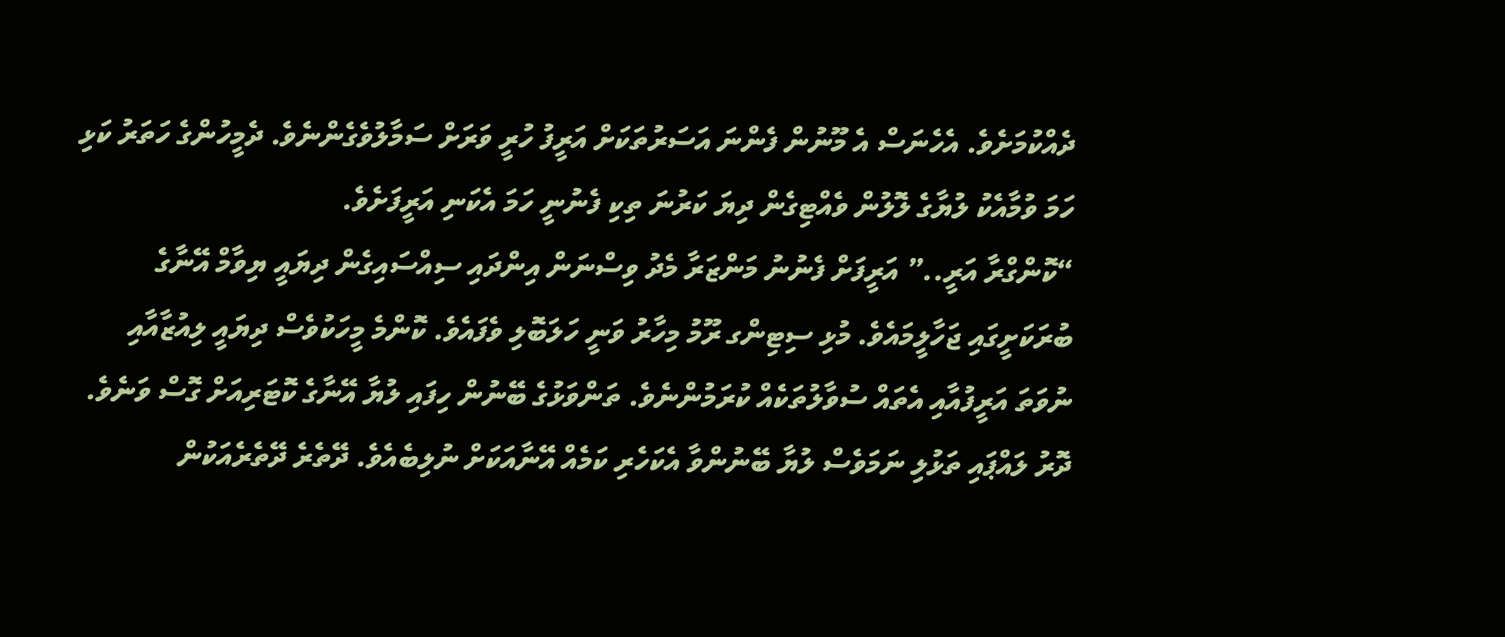ދެއްކުމަށެވެ. އެހެނަސް އެ މޫނުން ފެންނަ އަސަރުތަކަށް އަރީފު ހުރީ ވަރަށް ސަމާލުވެގެންނެވެ. ދެމީހުންގެ ހަތަރު ކަޅި ހަމަ ވުމާއެކު ލުޔާގެ ލޮލުން ވެއްޓިގެން ދިޔަ ކަރުނަ ތިކި ފެނުނީ ހަމަ އެކަނި އަރީފަށެވެ.
“ކޮންގްރާ އަރީ..” އަރީފަށް ފެނުނު މަންޒަރާ މެދު ވިސްނަން އިންދައި ސިއްސައިގެން ދިޔައީ ޔިވާމް އޭނާގެ ބުރަކަށީގައި ޖަހާލީމައެވެ. މުޅި ސިޓިންގ ރޫމު މިހާރު ވަނީ ހަލަބޮލި ވެފައެވެ. ކޮންމެ މީހަކުވެސް ދިޔައީ ލިއުޒާއާއި ނުވަތަ އަރީފުއާއި އެތައް ސުވާލުތަކެއް ކުރަމުންނެވެ. ތަންވަޅުގެ ބޭނުން ހިފައި ލުޔާ އޭނާގެ ކޮޓަރިއަށް ގޮސް ވަނެވެ.
ދޮރު ލައްޕައި ތަޅުލި ނަމަވެސް ލުޔާ ބޭނުންވާ އެކަހެރި ކަމެއް އޭނާއަކަށް ނުލިބެއެވެ. ދޭތެރެ ދޭތެރެއަކުން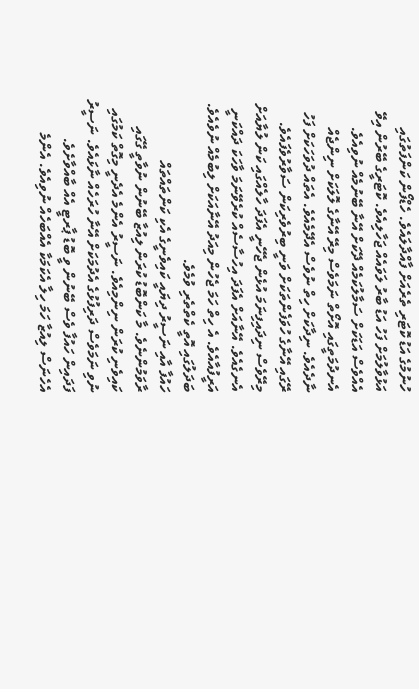ހުނުމުގެ އަޑު ކޮޓަރި ތެރެއަށް ފާއްދާލައެވެ. ހެޑްފޯން ކަންފަތުގައި އަޅުވާލުމަށް ފަހު އަޑު ބާރު ލަވައެއް ޖަހާލިއެވެ. ކޮޓަރީގެ ބޭރުން އިވޭ އެއްވެސް އަޑަކަށް ސަމާލުކަމެއް ދޭކަށް އޭނާ ބޭނުމެއް ނުވިއެވެ. އެނދުމަތީގައި އޮށޯތް ނަމަވެސް މިރޭ އޭނާގެ ލޮލަކަށް ނިންޖެއް ނާދެއެވެ. ނިދާކަށް ހިތް ނުވެސް އެދޭމެއެވެ. އެތައް ދުވަހަކަށް ފަހު ރޭގައި އޭނާގެ ހުވަފެންތަކަށް ވަނީ ބިރުވެރިކަން ސަވާރުވެފައެވެ. މިރޭވެސް ނިދައިފިނަމަ އުޅެން ޖެހޭނީ އެފަދަ ހާލެއްގައި ކަން ލުޔާއަށް އެނގެއެވެ. އޭނާއަށް އެފަދަ އިހުސާސެއް ކުރެވޭނަމަ ވާހަކަ ދައްކަނީ އަރީފުއާއެވެ. އެ ހިތް ހަމަ ޖެހުން މިއަދު އޭނާއަކަށް ލިބުމެއް ނުވެއެވެ. ބަދަލުގައި އޮތީ ކެތްތެރި ވުމެވެ.
ހައުފާ އާއި ނަސީރު ދިޔައީ ކައިވެނީގެ އެކި ކަންތައްތައް ރާވަމުންނެވެ. މާ ކަންބޮޑު ކުރަން ލިއުޒާ ބޭނުން ނުވާތީ ގޭގައި ކައިވެނި ކުރަން ނިންމިއެވެ. ނަސީރު އެންމެ އެދެނީ މިގޮތް ކަމުގައި ނުވި ނަމަވެސް ދަރިފުޅުގެ އެދުމަކަށް އޭނާ ހުރަހެއް ނާޅައެވެ. ނަސީރު ފަދައިން ހައުފާ ވެސް ބޭނުން ވީ ބޮޑު ޕާރޓީ އެއް ބާއްވާށެވެ. އެހެނަސް ލިއުޒާ ހަމަ ހިލާ އެކަމަކާ އެއްބަހެއް ނުވިއެވެ. އެންމެ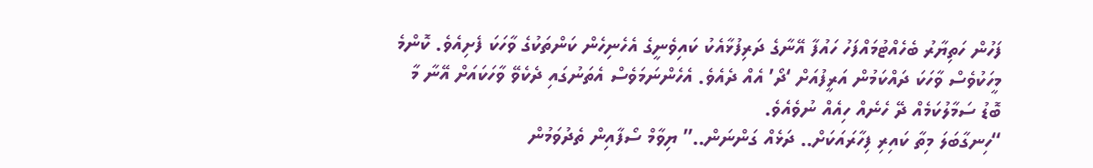ފަހުން ހަތިޔާރު ބެހެއްޓުމައްފަހު ހައުފާ އޭނާގެ ދަރިފުޅާއެކު ކައިވެނީގެ އެހެނިހެން ކަންތަކުގެ ވާހަކަ ފެށިއެވެ. ކޮންމެ މީހަކުވެސް ވާހަކަ ދައްކަމުން އަރީފުއަށް ‘ދޯ’ އެއް ދެއެވެ. އެހެންނަމަވެސް އެތަނުގައި ދެކެވޭ ވާހަކައަށް އޭނާ މާ ބޮޑު ސަމާލުކަމެއް ދޭ ހެނެއް ހިއެއް ނުވެއެވެ.
“ހިނގާބަލަ މިތާ ކައިރި ފިހާރައަކަށް.. ދަޅެއް ގަންނަން..” ޔިވާމް ސޯފާއިން ތެދުވަމުން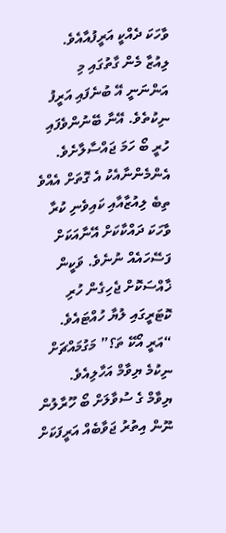ވާހަކަ ދެއްކީ އަރީފުއާއެވެ.
ލިއުޒާ މެން ގާތުގައި މި އަންނަނީ އޭ ބުނެފައި އަރީފު ނިކުތެވެ. އޭނާ ބޭނުންވެފައި ހުރީ ބޯ ހަމަ ޖައްސާލާށެވެ. އެންމެންނާއެކު އެ ގޮތަށް އެއްވެ ތިބެ ލިއުޒާއާއި ކައިވެނި ކުރާ ވާހަކަ ދައްކާކަށް އޭނާއަކަށް ފަސޭހައެއް ނުނެވެ. ވަކީން ޚާއްސަކޮށް ޖެހިގެން ހުރި ކޮޓަރީގައި ލުޔާ ހުއްޓައެވެ.
“އަރީ އޯކޭ ތަ؟” މަގުމައްޗަށް ނިކުމެ ޔިވާމް އަހާލިއެވެ.
ޔިވާމް ގެ ސުވާލަށް ބޯ ހޫރާލުން ނޫން އިތުރު ޖަވާބެއް އަރީފަކަށް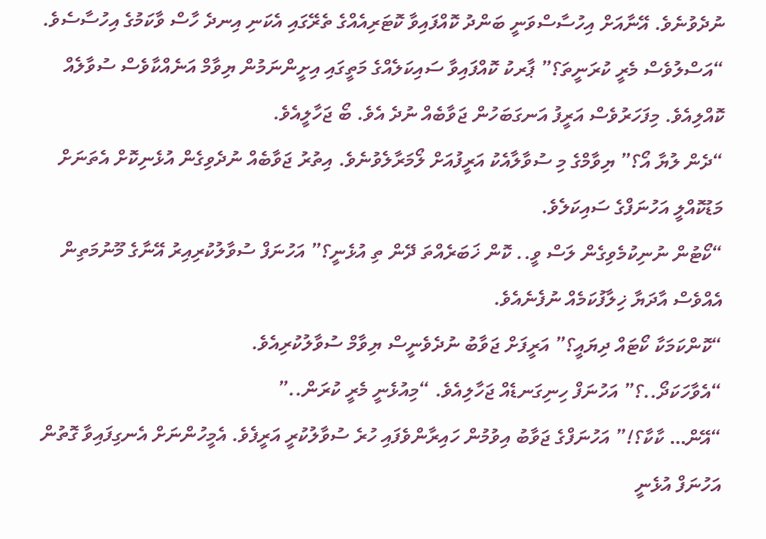ނުދެވުނެވެ. އޭނާއަށް އިހުސާސްވަނީ ބަންދު ކޮއްފައިވާ ކޮޓަރިއެއްގެ ތެރޭގައި އެކަނި އިނދެ ހާސް ވާކަމުގެ އިހުސާސެވެ.
“އަސްލުވެސް މެރީ ކުރަނީތަ؟” ޕާރކު ކޮއްފައިވާ ސައިކަލެއްގެ މަތީގައި އިށީންނަމުން ޔިވާމް އަނެއްކާވެސް ސުވާލެއް ކޮއްލިއެވެ. މިފަހަރުވެސް އަރީފު އަނގަބަހުން ޖަވާބެއް ނުދެ އެވެ. ބޯ ޖަހާލީއެވެ.
“ދެން ލުޔާ އޯ؟” ޔިވާމްގެ މި ސުވާލާއެކު އަރީފުއަށް ލޯމަރާލެވުނެވެ. އިތުރު ޖަވާބެއް ނުދެވިގެން އުޅެނިކޮށް އެތަނަށް މަޑުކޮއްލީ އަހުނަފްގެ ސައިކަލެވެ.
“ކޯޓުން ނުނިކުމެވިގެން ލަސް ވީ.. ކޮން ޚަބަރެއްތަ ދޭން ތި އުޅެނީ؟” އަހުނަފް ސުވާލުކުރިއިރު އޭނާގެ މޫނުމަތިން އެއްވެސް އާދަޔާ ޚިލާފުކަމެއް ނުފެނެއެވެ.
“ކޮންކަމަކާ ކޯޓައް ދިޔައީ؟” އަރީފަށް ޖަވާބު ނުދެވެނީސް ޔިވާމް ސުވާލުކުރިއެވެ.
“އެވާހަކަދޯ..؟” އަހުނަފް ހިނިގަނޑެއް ޖަހާލިއެވެ. “މިއުޅެނީ މެރީ ކުރަން..”
“އޭން… ކާކާ؟!” އަހުނަފްގެ ޖަވާބު އިވުމުން ހައިރާންވެފައި ހުރެ ސުވާލުކުރީ އަރީފެވެ. އެމީހުންނަށް އެނގިފައިވާ ގޮތުން އަހުނަފް އުޅެނީ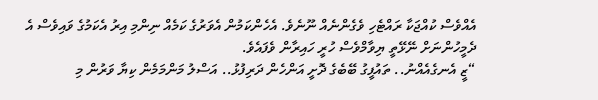އެއްވެސް ކުއްޖަކާ ރައްޓެހި ވެގެންނެއް ނޫނެވެ. އެހެންކަމުން އެވަރުގެ ކަމެއް ނިންމި އިރު އެކަމުގެ ވައިވެސް އެ ދެމީހުންނަށް ނޭޅޭތީ ޔިވާމްވެސް ހުރީ ހައިރާން ވެފައެވެ.
“ޒީ އެނގެއެއްނު.. ތައުފީގު ބޭބެގެ ދޮށީ އަންހެން ދަރިފުޅު.. އަސްލު މަންމަމެން ކިޔާ ވަރުން މި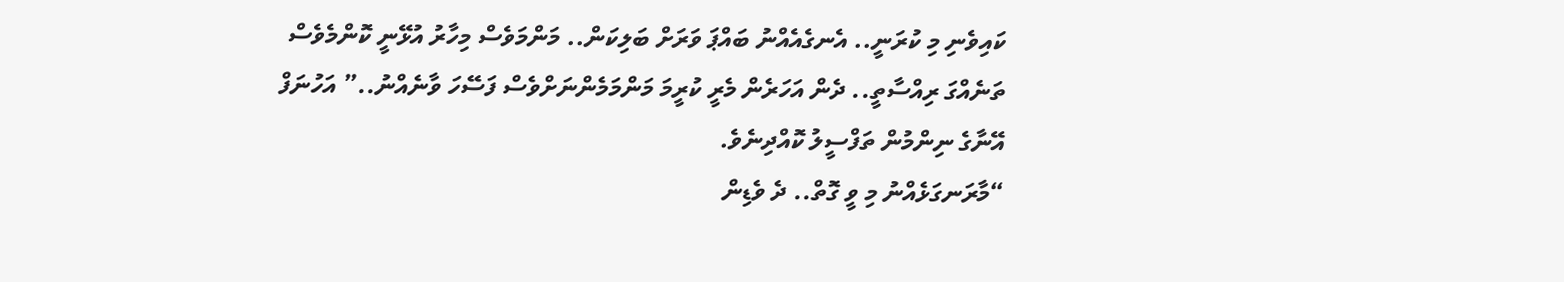ކައިވެނި މި ކުރަނީ.. އެނގެއެއްނު ބައްޕަ ވަރަށް ބަލިކަން.. މަންމަވެސް މިހާރު އުޅޭނީ ކޮންމެވެސް ތަނެއްގަ ރިއްސާތީ.. ދެން އަހަރެން މެރީ ކުރީމަ މަންމަމެންނަށްވެސް ފަސޭހަ ވާނެއްނު..” އަހުނަފް އޭނާގެ ނިންމުން ތަފްސީލު ކޮއްދިނެވެ.
“މާރަނގަޅެއްނު މި ވީ ގޮތް.. ދެ ވެޑިން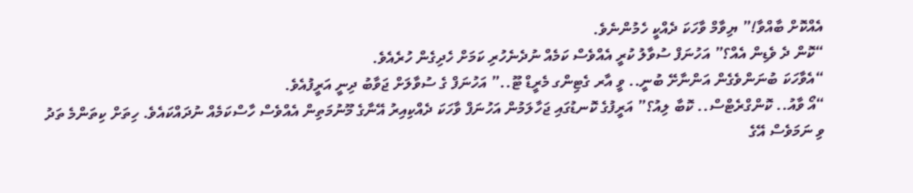އެއްކޮށް ބާއްވާ!” ޔިވާމް ވާހަކަ ދެއްކީ ހެމުންނެވެ.
“ކޮން ދެ ވެޑިން އެއް؟” އަހުނަފް ސުވާލު ކުރީ އެއްވެސް ކަމެއް ނުދެނެހުރި ކަމަށް ހެދިގެން ހުރެއެވެ.
“އެވާހަކަ ބުނަންވެގެން އަންނާށޭ ބުނީ.. ވީ އާރ ގެޓިންގ މެރީޑް ޓޫ..” އަހުނަފް ގެ ސުވާލަށް ޖަވާބު ދިނީ އަރީފުއެވެ.
“އޯ ވާއު.. ކޮންގްރެޓްސް.. ކޮބާ ލިއު؟” އަރީފުގެ ކޮނޑުގައި ޖަހާލަމުން އަހުނަފް ވާހަކަ ދެއްކިއިރު އޭނާގެ މޫނުމަތިން އެއްވެސް ހާސްކަމެއް ނުދައްކައެވެ. ހިތަށް ކިތަންމެ ތަދު ވި ނަމަވެސް އޭގެ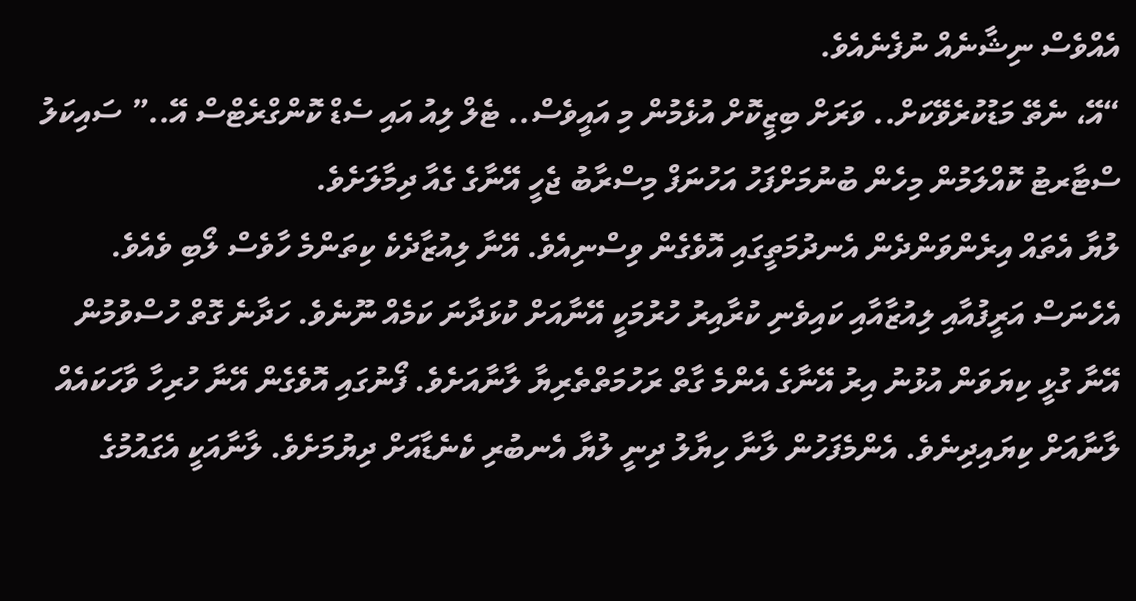އެއްވެސް ނިޝާނެއް ނުފެނެއެވެ.
“އޭ، ނެތޭ މަޑުކުރެވޭކަށް.. ވަރަށް ބިޒީކޮށް އުޅެމުން މި އައީވެސް.. ޓެލް ލިއު އައި ސެޑް ކޮންގްރެޓްސް އޭ..” ސައިކަލު ސްޓާރޓު ކޮއްލަމުން މިހެން ބުނުމަށްފަހު އަހުނަފް މިސްރާބު ޖެހީ އޭނާގެ ގެއާ ދިމާލަށެވެ.
ލުޔާ އެތައް އިރެންވަންދެން އެނދުމަތީގައި އޮވެގެން ވިސްނިއެވެ. އޭނާ ލިއުޒާދެކެ ކިތަންމެ ހާވެސް ލޯބި ވެއެވެ. އެހެނަސް އަރީފުއާއި ލިއުޒާއާއި ކައިވެނި ކުރާއިރު ހުރުމަކީ އޭނާއަށް ކުޅަދާނަ ކަމެއް ނޫނެވެ. ހަދާނެ ގޮތް ހުސްވުމުން އޭނާ ގުޅީ ކިޔަވަން އުޅުނު އިރު އޭނާގެ އެންމެ ގާތް ރަހުމަތްތެރިޔާ ލާނާއަށެވެ. ފޯނުގައި އޮވެގެން އޭނާ ހުރިހާ ވާހަކައެއް ލާނާއަށް ކިޔައިދިނެވެ. އެންމެފަހުން ލާނާ ހިޔާލު ދިނީ ލުޔާ އެނބުރި ކެނެޑާއަށް ދިޔުމަށެވެ. ލާނާއަކީ އެގައުމުގެ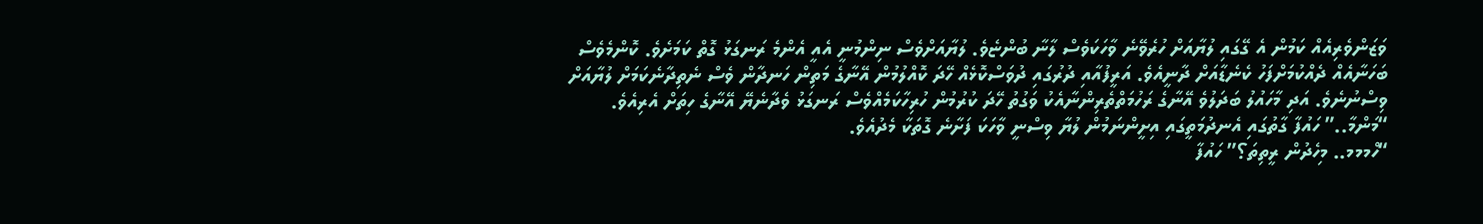ވަޒަންވެރިއެއް ކަމުން އެ ގޭގައި ލުޔާއަށް ހުރެވޭނެ ވާހަކަވެސް ލާނާ ބުންޏެވެ. ލުޔާއަށްވެސް ނިންމުނީ އެއީ އެންމެ ރަނގަޅު ގޮތް ކަމަށެވެ. ކޮންމެވެސް ބަހަނާއެއް ދެއްކުމަށްފަހު ކެނެޑާއަށް ދާނީއެވެ. އަރީފުއާއި ދުރުގައި ދުވަސްކޮޅެއް ހޭދަ ކޮއްލުމުން އޭނާގެ މަތިން ހަނދާން ވެސް ނެތިދާނެކަމަށް ލުޔާއަށް ވިސްނުނެވެ. އަދި މާހައުލު ބަދަލުވެ އޭނާގެ ރަހުމަތްތެރިންނާއެކު ވަގުތު ހޭދަ ކުރުމުން ހުރިހާކަމެއްވެސް ރަނގަޅު ވެދާނެޔޭ އޭނާގެ ހިތަށް އެރިއެވެ.
“މަންމާ..” ހައުފާ ގާތުގައި އެނދުމަތީގައި އިށީންނަމުން ލުޔާ ވިސްނީ ވާހަކަ ފަށާނެ ގޮތަކާ މެދުއެވެ.
“ހްމމމ.. މިހެދުން ރީތިތަ؟” ހައުފާ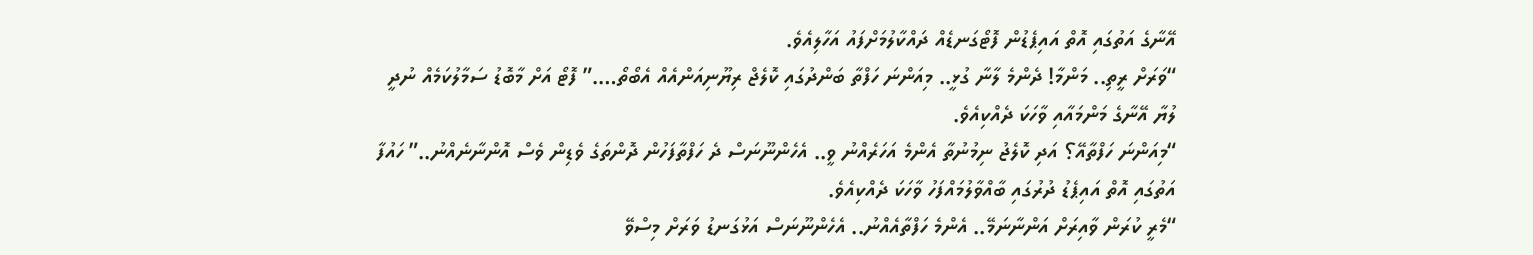އޭނާގެ އަތުގައި އޮތް އައިޕެޑުން ފޮޓޯގަނޑެއް ދައްކާލުމަށްފައު އަހާލިއެވެ.
“ވަރަށް ރީތި.. މަންމާ! ދެންމެ ލާނާ ގުޅީ.. މިއަންނަ ހަފްތާ ބަންދުގައި ކޮލެޖް ރިޔޫނިއަންއެއް އެބޯތޯ….” ފޮޓޯ އަށް މާބޮޑު ސަމާލުކަމެއް ނުދީ ލުޔާ އޭނާގެ މަންމައާއި ވާހަކަ ދެއްކިއެވެ.
“މިއަންނަ ހަފްތާއޭ؟ އަދި ކޮލެޖު ނިމުނުތާ އެންމެ އަހަރެއްނު ވީ.. އެހެންނޫނަސް ދެ ހަފްތާފަހުން ދޮންތަގެ ވެޑިން ވެސް އޮންނާނެއްނު..” ހައުފާ އަތުގައި އޮތް އައިޕެޑު ދުރުގައި ބާއްވާލުމައްފަހު ވާހަކަ ދެއްކިއެވެ.
“މެރީ ކުރަން ވާއިރަށް އަންނާނަމޭ.. އެންމެ ހަފްތާއެއްނު.. އެހެންނޫނަސް އަޅުގަނޑު ވަރަށް މިސްވޭ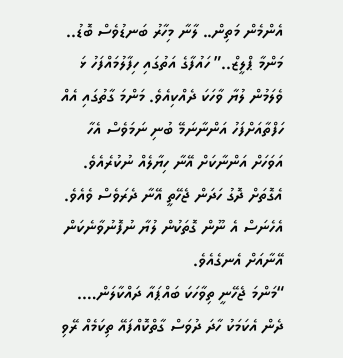އެންމެން މަތިން.. ލާނާ މިހާރު ބަނޑުވެސް ބޮޑު.. މަންމާ ޕްލީޒް..” ހައުފާގެ އަތުގައި ހިފާލުމައްފަހު ޅަ ވެލަމުން ލުޔާ ވާހަކަ ދެއްކިއެވެ. މަންމަ ގާތުގައި އެއް ހަފްތާއަށްފަހު އަންނާނަމޭ ބުނި ނަމަވެސް އެހާ އަވަހަށް އަންނާކަށް އޭނާ ހިޔާލެއް ނުކުރެއެވެ. އެގޮތަށް ދޮގު ހަދަން ޖެހޭތީ އޭނާ ދެރަވެސް ވެއެވެ. އެހެނަސް އެ ނޫން ގޮތަކުން ލުޔާ ނުފޮނުވާނެކަން އޭނާއަށް އެނގެއެވެ.
“މަންމަ ޖެހޭނީ ތިވާހަކަ ބައްޕައާ ދައްކާލަން…. ދެން އެކަމަކު ހާދަ ދުވަސް ގާތްކޮއްފައޭ ތިކަމެއް ރޭވި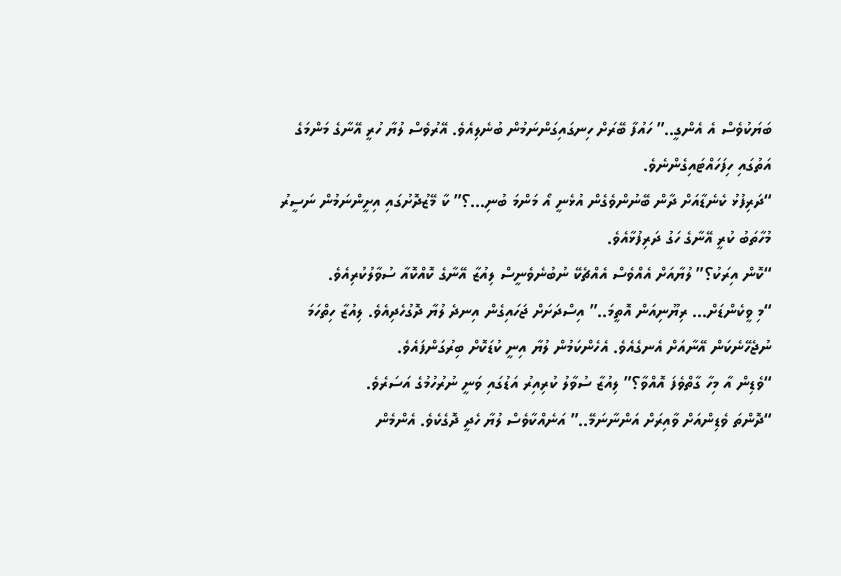ބަޔަކުވެސް އެ އެންގީ..” ހައުފާ ބޭރަށް ހިނގައިގަންނަމުން ބުނެލިއެވެ. އޭރުވެސް ލުޔާ ހުރީ އޭނާގެ މަންމަގެ އަތުގައި ހިފަހައްޓައިގެންނެވެ.
“ދަރިފުޅު ކެނެޑާއަށް ދާން ބޭނުންވެގެން އުޅެނީ އޯ މަންމަ ބުނި…؟” ކާ މޭޒުދޮށުގައި އިށީންނަމުން ނަސީރު މުހާތަބު ކުރީ އޭނާގެ ހަގު ދަރިފުޅާއެވެ.
“ކޮން އިރަކު؟” ލުޔާއަށް އެއްވެސް އެއްޗެކޭ ނުބުނެވެނީސް ލިއުޒާ އޭނާގެ ކޮއްކޮއާ ސުވާލުކުރިއެވެ.
“މި ވީކެންޑަށް… ރިޔޫނިއަން އޮތީމަ..” އިސްދަށަށް ޖަހައިގެން އިނދެ ލުޔާ ދޮގުހެދިއެވެ. ލިއުޒާ ހިތްހަމަ ނުޖެހޭނެކަން އޭނާއަށް އެނގެއެވެ. އެހެންކަމުން ލުޔާ އިނީ ކުޑަކޮށް ބިރުގަންފައެވެ.
“ވެޑިން އާ މިހާ ގާތްވެފަ އޮއްވާ؟” ލިއުޒާ ސުވާލު ކުރިއިރު އަޑުގައި ވަނީ ނުރުހުމުގެ އަސަރެވެ.
“ދޮންތަ ވެޑިންއަށް ވާއިރަށް އަންނާނަމޭ..” އަނެއްކާވެސް ލުޔާ ހެދީ ދޮގެކެވެ. އެންމެން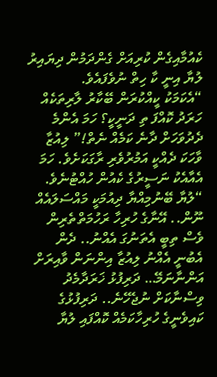ކެއުމާއިގެން ކުރިއަށް ގެންދަމުން ދިޔައިރު ލުޔާ އިނީ ކާ ހިތް ނުވެފައެވެ.
“އެކަމަކު ކީއްކުރަން ބޭކާރު ލާރިތަކެއް ހަރަދު ކޮއްފަ ތި ދަނީކީ؟ ހަމަ އެންމެ ދެދުވަހަށް ދާނެ ކަމެއް ނެތް!” ލިއުޒާ ވާހަކަ ދެއްކީ އަމުރުވެރި ރާގަކަށެވެ. ހަމަ އެއާއެކު ނަސީރުގެ ކެއުން ހުއްޓުނެވެ.
“ލުޔާ ބޭނުމިއްޔާ ދިއުމަކީ މައްސަލައެއް ނޫން.. އޭނާގެ ހުރިހާ ރަހުމަތްތެރިން ވެސް ތިބީ އެތަނުގަ އެއްނު.. ދެން އެބުނީ އެއްނު ލިއުޒާ އިންނަން ވާއިރަށް އަންނާނަމޭ… ދަރިފުޅު ޚަރަދާމެދު ވިސްނާކަށް ނުޖެހޭނެ.. ދަރިފުޅުގެ ކައިވެނީގެ ހުރިހާކަމެއް ކޮއްފައި ލުޔާ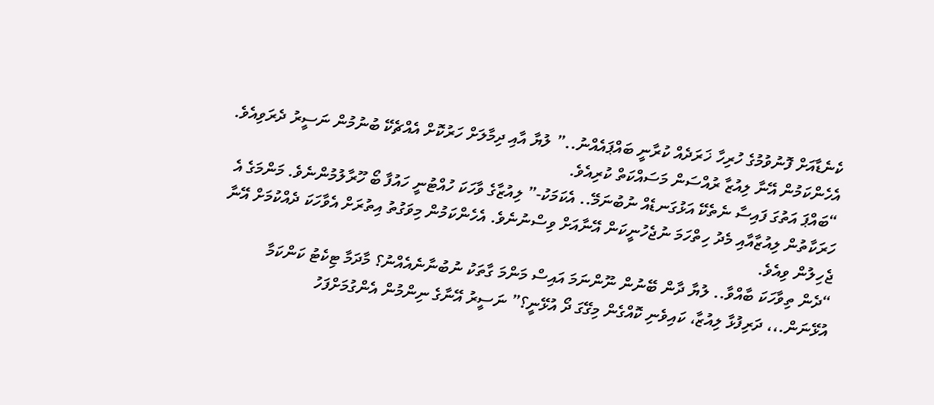ކެނެޑާއަށް ފޮނުވުމުގެ ހުރިހާ ޚަރަދެއް ކުރާނީ ބައްޕައެއްނު..” ލުޔާ އާއި ދިމާލަށް ހަރުކޮށް އެއްޗެކޭ ބުނުމުން ނަސީރު ދެރަވިއެވެ. އެހެންކަމުން އޭނާ ލިއުޒާ ރުއްސަން މަސައްކަތް ކުރިއެވެ.
“ބައްޕަ އަތުގަ ފައިސާ ނެތެކޭ އަޅުގަނޑެއް ނުބުނަމޭ.. އެކަމަކު-” ލިއުޒާގެ ވާހަކަ ހުއްޓުނީ ހައުފާ ބޯ ހޫރާލުމުންނެވެ. މަންމަގެ އެ ހަރަކާތުން ލިއުޒާއާއި މެދު ހިތްހަމަ ނުޖެހުނީކަން އޭނާއަށް ވިސްނުނެވެ. އެހެންކަމުން މިވަގުތު އިތުރަށް އެވާހަކަ ދެއްކުމަށް އޭނާ ޖެހިލުން ވިއެވެ.
“ދެން ތިވާހަކަ ބާއްވާ.. ލުޔާ ދާން ބޭނުން ނޫންނަމަ އައިސް މަންމަ ގާތަކު ނުބުނާނެއެއްނު؟ މާދަމާ ޓިކެޓު ކަންކަމާ އުޅޭނަން.،، ދަރިފުޅާ ލިއުޒާ، ކައިވެނި ކޮއްގެން މިގޭގަ ދޯ އުޅޭނީ؟” ނަސީރު އޭނާގެ ނިންމުން އެންގުމަށްފަހު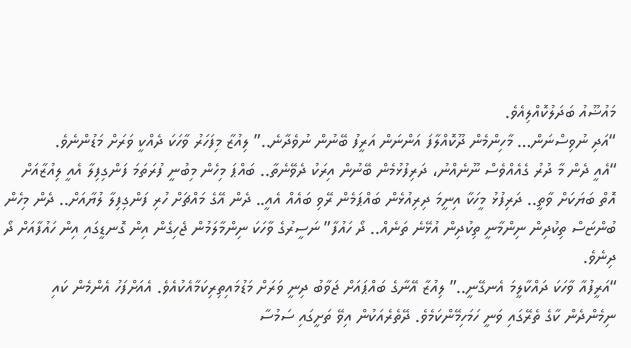މައުޟޫއު ބަދަލުކޮއްލިއެވެ.
“އަދި ނުވިސްނަން… މާހިންމެން ދޫކޮއްލާފަ އަންނަން އަރީފު ބޭނުން ނުވެދާނެ..” ލިއުޒާ މިފަހަރު ވާހަކަ ދެއްކީ ވަރަށް މަޑުންނެވެ.
“އެއީ ދެން މާ ދުރު ގެއެއްވެސް ނޫނެއްނު، ދަރިފުޅުމެން ބޭނުން އިރަކު ދެވޭނެތާ.. ބައްޕަ މިހެން މިބުނީ ފުރަތަމަ ފަންގިފިލާ އެއީ ލިއުޒާއަށް އޮތް ބަޔަކަށް ވާތީ.. ދަރިފުޅު މީހަކާ އިނީމަ ދިރިއުޅެން ބައްޕަމެން ރޭވި ބައެއް އެއީ.. ދެން އޭގެ މައްޗަށް ހުރި ފަންގިފިލާ ލުޔާއަށް.. ދެން މިހެން ބުންޏަސް ތިކުދިން ނިންމާނީ ތިކުދިން އުޅޭނެ ތަނެއް.. ދޯ ހައުފާ” ނަސީރުގެ ވާހަކަ ނިންމާލަމުން ޖެހިގެން އިން ގޮނޑީގައި އިން ހައުފާއަށް ދޯ ދިނެވެ.
“އަރީފުއާ ވާހަކަ ދައްކާލީމަ އެނގޭނީ..” ލިއުޒާ އޭނާގެ ބައްޕައަށް ޖަވާބު ދިނީ ވަރަށް މަޑުމައިތިރިކަމާއެކުއެވެ. އެއަށްފަހު އެންމެން ކައި ނިމެންދެން ކާގެ ތެރޭގައި ވަނީ ހަމަހިމޭންކަމެވެ. ދޭތެރެއަކުން އިވޭ ތަށީގައި ސަމުސާ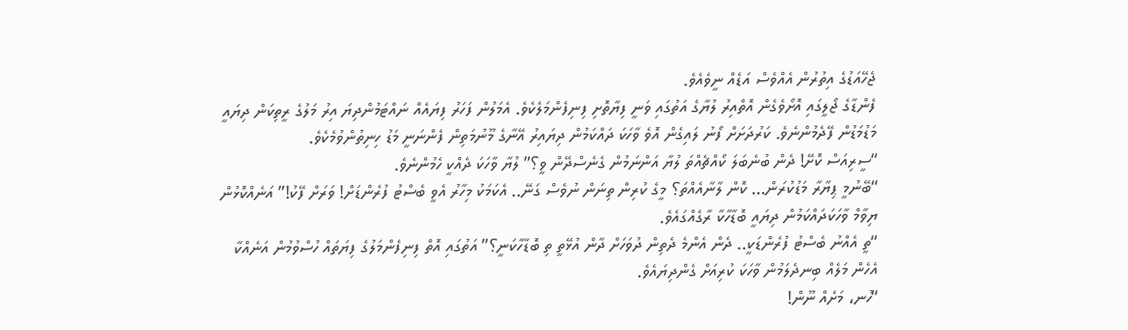ޖެހޭއަޑުގެ އިތުރުން އެއްވެސް އަޑެއް ނީވެއެވެ.
ފެންޑާގެ ޖޯލީގައި އޮށޯވެގެން އޮތްއިރު ލުޔާގެ އަތުގައި ވަނީ ފިޔާތޮށި ފިނިފެންމަލެކެވެ. އެމަލުން ފަހަރު ފިޔައެއް ނައްޓަމުންދިޔަ އިރު މަލުގެ ރީތިކަން ދިޔައީ މަޑުމަޑުން ފޭދެމުންނެވެ. ކަރުދަށަށް ފޯނު ލައިގެން އޮވެ ވާހަކަ ދައްކަމުން ދިޔައިރު އޭނާގެ މޫނުމަތިން ފެންނަނީ މަޑު ހިނިތުންވުމެކެވެ.
“ސީރިއަސް ކޮށޭ! ދެން ބުނެބަލަ ކޯއްޗެއްތަ ލުޔާ އަންނަމުން ގެނެސްދޭން ވީ؟” ލުޔާ ވާހަކަ ދެއްކީ ހެމުންނެވެ.
“ބޭނުމީ ޕިޔާރާ މަޑުކުރަން… ކޮން ލާނާއެއްތަ؟ މީގެ ކުރިން ތިނަން ނުވެސް ގަނޭ.. އެކަމަކު މިހާރު އެވީ ބެސްޓު ފުރެންޑަށް! ވަރަށް ފޭކު!” އަނެއްކޮޅުން ޔިވާމް ވާހަކަދައްކަމުން ދިޔައީ ބޮޑާހާކާ ރާގެއްގައެވެ.
“ތީ އެއްނު ބެސްޓު ފުރެންޑަކީ.. ދެން އެންމެ ދެތިން ދުވަހަށް ދާން އުޅޭތީ ތި ބޮޑާހާކަނީ؟” އަތުގައި އޮތް ފިނިފެންމަލުގެ ފިޔަތައް ހުސްވުމުން އަނެއްކާ އެހެން މަލެއް ބިނދެލަމުން ވާހަކަ ކުރިއަށް ގެންދިޔައެވެ.
“ހުނ، މަށެއް ނޫން!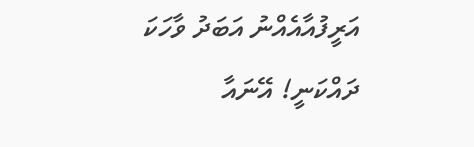އަރީފުއާއެއްނު އަބަދު ވާހަކަ ދައްކަނީ! އޭނައާ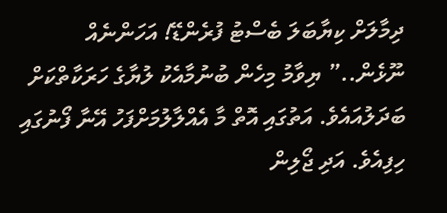ދިމާލަށް ކިޔާބަލަ ބެސްޓު ފުރެންޑޭ! އަހަންނެއް ނޫޅެން..” ޔިވާމު މިހެން ބުނުމާއެކު ލުޔާގެ ހަރަކާތްކަށް ބަދަލުއައެވެ. އަތުގައި އޮތް މާ އެއްލާލުމަށްފަހު އޭނާ ފޯނުގައި ހިފިއެވެ. އަދި ޖޯލިން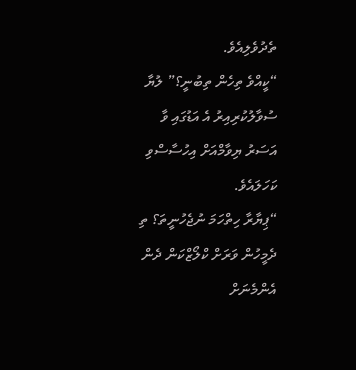ތެދުވެލިއެވެ.
“ކީއްވެ ތިހެން ތިބުނީ؟” ލުޔާ ސުވާލުކުރިއިރު އެ އަޑުގައި ވާ އަސަރު ޔިވާމްއަށް އިހުސާސްވި ކަހަލައެވެ.
“ޕިޔާރާ ހިތްހަމަ ނުޖެހުނީތަ؟ ތި ދެމީހުން ވަރަށް ކްލޯޒްކަން ދެން އެންމެނަށް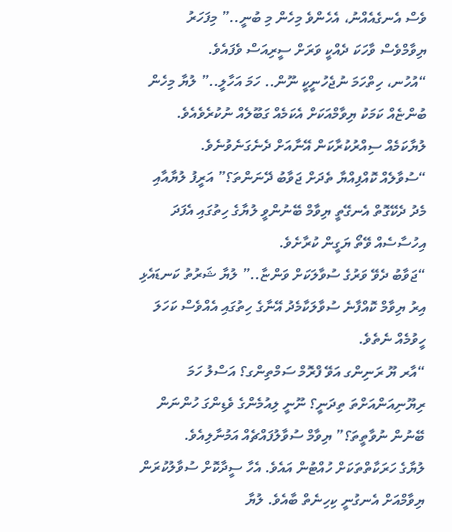ވެސް އެނގެއެއްނު، އެހެންވެ މިހެން މި ބުނީ..” މިފަހަރު ޔިވާމްވެސް ވާހަކަ ދެއްކީ ވަރަށް ސީރިއަސް ވެފައެވެ.
“އުހުނ، ހިތްހަމަ ނުޖެހުނީކީ ނޫން.. ހަމަ އަހާލީ..” ލުޔާ މިހެން ބުންޏެއް ކަމަކު ޔިވާމްއަކަށް އެކަމެއް ގަބޫލެއް ނުކުރެވެއެވެ. ލުޔާކަމެއް ސިއްރުކުރާކަން އޭނާއަށް ދެނެގަނެވުނެވެ.
“ސުވާލެއް ކޮއްފިއްޔާ ތެދަށް ޖަވާބު ދޭނަންތަ؟” އަރީފު ލުޔާއާއި މެދު ދެކޭގޮތް އެނގޭތީ ޔިވާމް ބޭނުންވީ ލުޔާގެ ހިތުގައި އެފަދަ އިހުސާސެއް ވޭތޯ ޔަގީން ކުރާށެވެ.
“ޖަވާބު ދެވޭ ވަރުގެ ސުވާލަކަށް ވަންޏާ..” ލުޔާ ޝަރުތު ކަނޑައެޅި އިރު ޔިވާމް ކޮއްފާނެ ސުވާލަކާމެދު އޭނާގެ ހިތުގައި އެއްވެސް ކަހަލަ ހީވުމެއް ނެތެވެ.
“އާރ ޔޫ ރަނިންގ އަވޭ ފްރޮމް ސަމްތިންގ؟ އަސްލު ހަމަ ރިޔޫނިއަންއަށްތަ ތިދަނީ؟ ނޫނީ ލިއުމެންގެ ވެޑިންގަ ހުންނަން ބޭނުން ނުވާތީތަ؟” ޔިވާމް ސުވާލުފައްޗެއް އަމުނާލިއެވެ.
ލުޔާގެ ހަރަކާތްތަކަށް ހުއްޓުން އައެވެ. އެހާ ސީދާކޮށް ސުވާލުކުރަން ޔިވާމްއަށް އެނގުނީ ކިހިނެތް ބާއެވެ. ލުޔާ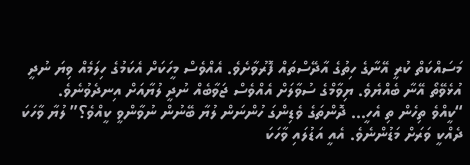މަސައްކަތް ކުރީ އޭނާގެ ހިތުގެ އާދޭސްތައް ފޮރުވާށެވެ. އެއްވެސް މީހަކަށް އެކަމުގެ ހިލަމެއް ވިޔަ ނުދީ އުޅެވޭތޯ އޭނާ ބެއްޔެވެ. ޔިވާމްގެ ސުވާލަށް އެއްވެސް ޖަވާބެއް ނުދީ ލުޔާއަށް އިނދެވުނެވެ.
“ކީއްވެ ތިހެން ތި އެހީ… ދޮންތަގެ ވެޑިންގަ ހުންނަން ލުޔާ ބޭނުން ނުވާންވީ ކީއްވެ؟” ލުޔާ ވާހަކަ ދެއްކީ ވަރަށް މަޑުންނެވެ. އެއީ އަޑުލައި ވާހަކަ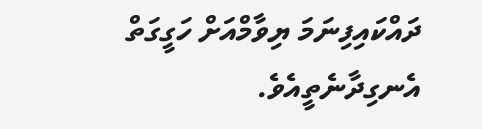ދައްކައިފިނަމަ ޔިވާމްއަށް ހަގީގަތް އެނގިދާނެތީއެވެ.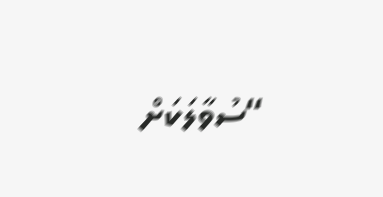“ސުވާލަކަށް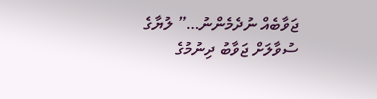ޖަވާބެއް ނުދެމެންނު…” ލުޔާގެ ސުވާލަށް ޖަވާބު ދިނުމުގެ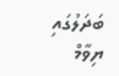ބަދަލުގައި ޔިވާމް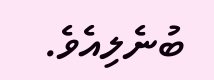ބުނެލިއެވެ.